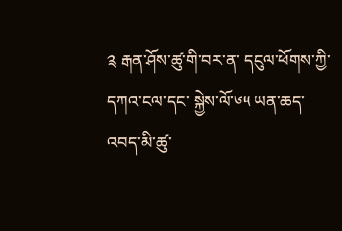༉ རྒན་ཤོས་ཚུ་གི་བར་ན་ དངུལ་ཕོགས་ཀྱི་དཀའ་ངལ་དང་ སྐྱེས་ལོ་༦༥ ཡན་ཆད་འབད་མི་ཚུ་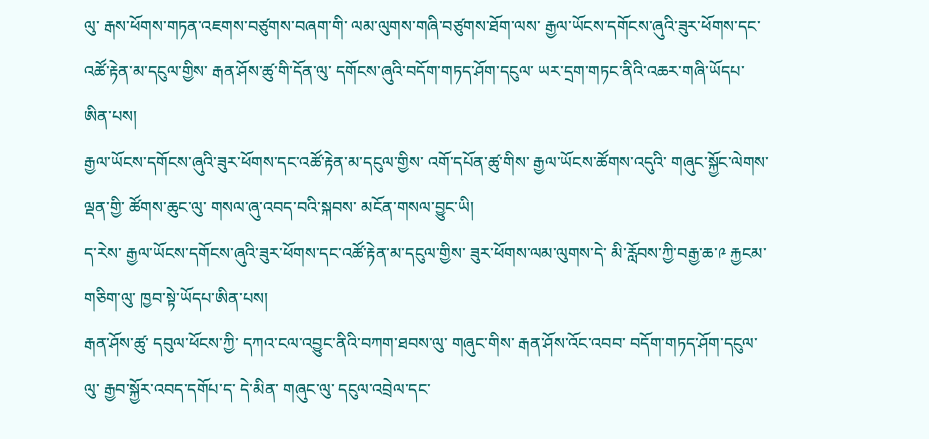ལུ་ རྒས་ཕོགས་གཏན་འཇགས་བཙུགས་བཞག་གི་ ལམ་ལུགས་གཞི་བཙུགས་ཐོག་ལས་ རྒྱལ་ཡོངས་དགོངས་ཞུའི་ཟུར་ཕོགས་དང་འཚོ་རྟེན་མ་དངུལ་གྱིས་ རྒན་ཤོས་ཚུ་གི་དོན་ལུ་ དགོངས་ཞུའི་བདོག་གཏད་ཤོག་དངུལ་ ཡར་དྲག་གཏང་ནིའི་འཆར་གཞི་ཡོདཔ་ཨིན་པས།
རྒྱལ་ཡོངས་དགོངས་ཞུའི་ཟུར་ཕོགས་དང་འཚོ་རྟེན་མ་དངུལ་གྱིས་ འགོ་དཔོན་ཚུ་གིས་ རྒྱལ་ཡོངས་ཚོགས་འདུའི་ གཞུང་སྐྱོང་ལེགས་ལྡན་གྱི་ ཚོགས་ཆུང་ལུ་ གསལ་ཞུ་འབད་བའི་སྐབས་ མངོན་གསལ་བྱུང་ཡི།
ད་རེས་ རྒྱལ་ཡོངས་དགོངས་ཞུའི་ཟུར་ཕོགས་དང་འཚོ་རྟེན་མ་དངུལ་གྱིས་ ཟུར་ཕོགས་ལམ་ལུགས་དེ་ མི་རློབས་ཀྱི་བརྒྱ་ཆ་༩ རྐྱངམ་གཅིག་ལུ་ ཁྱབ་སྟེ་ཡོདཔ་ཨིན་པས།
རྒན་ཤོས་ཚུ་ དབུལ་ཕོངས་ཀྱི་ དཀའ་ངལ་འབྱུང་ནིའི་བཀག་ཐབས་ལུ་ གཞུང་གིས་ རྒན་ཤོས་འོང་འབབ་ བདོག་གཏད་ཤོག་དངུལ་ལུ་ རྒྱབ་སྐྱོར་འབད་དགོཔ་ད་ དེ་མིན་ གཞུང་ལུ་ དངུལ་འབྲེལ་དང་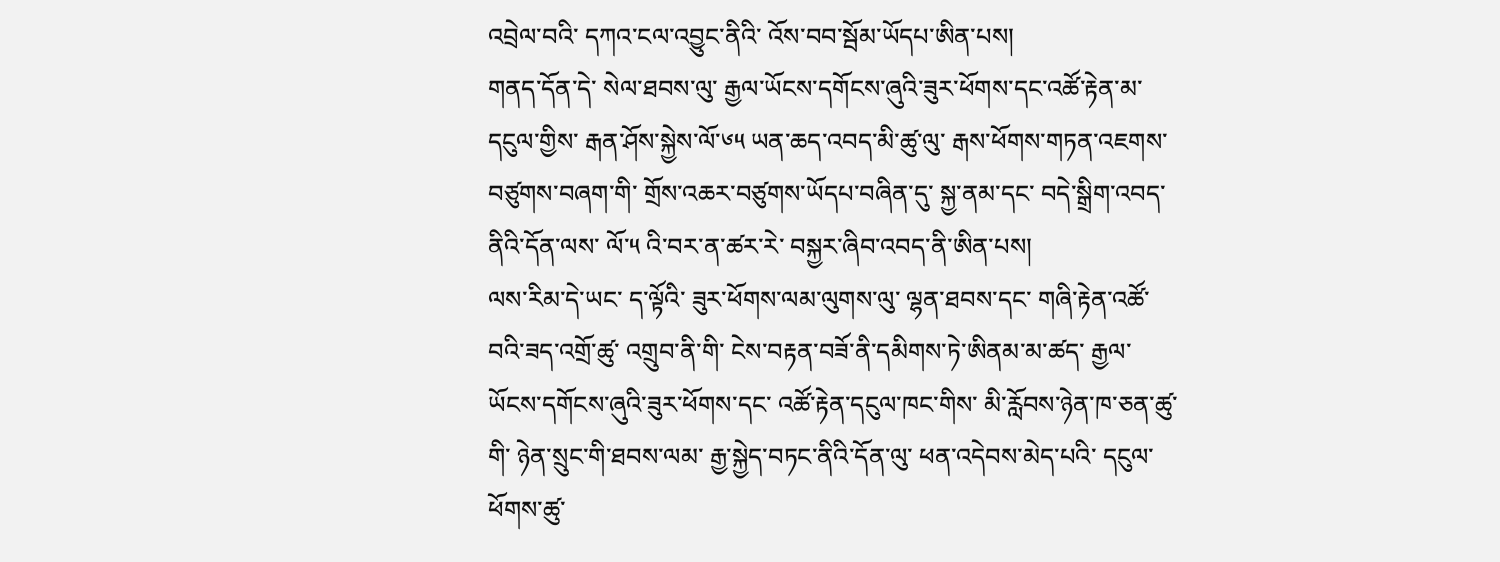འབྲེལ་བའི་ དཀའ་ངལ་འབྱུང་ནིའི་ འོས་བབ་སྦོམ་ཡོདཔ་ཨིན་པས།
གནད་དོན་དེ་ སེལ་ཐབས་ལུ་ རྒྱལ་ཡོངས་དགོངས་ཞུའི་ཟུར་ཕོགས་དང་འཚོ་རྟེན་མ་དངུལ་གྱིས་ རྒན་ཤོས་སྐྱེས་ལོ་༦༥ ཡན་ཆད་འབད་མི་ཚུ་ལུ་ རྒས་ཕོགས་གཏན་འཇགས་བཙུགས་བཞག་གི་ གྲོས་འཆར་བཙུགས་ཡོདཔ་བཞིན་དུ་ སྐྱ་ནམ་དང་ བདེ་སྒྲིག་འབད་ནིའི་དོན་ལས་ ལོ་༥ འི་བར་ན་ཚར་རེ་ བསྐྱར་ཞིབ་འབད་ནི་ཨིན་པས།
ལས་རིམ་དེ་ཡང་ ད་ལྟོའི་ ཟུར་ཕོགས་ལམ་ལུགས་ལུ་ ལྷན་ཐབས་དང་ གཞི་རྟེན་འཚོ་བའི་ཟད་འགྲོ་ཚུ་ འགྲུབ་ནི་གི་ ངེས་བརྟན་བཟོ་ནི་དམིགས་ཏེ་ཨིནམ་མ་ཚད་ རྒྱལ་ཡོངས་དགོངས་ཞུའི་ཟུར་ཕོགས་དང་ འཚོ་རྟེན་དངུལ་ཁང་གིས་ མི་རློབས་ཉེན་ཁ་ཅན་ཚུ་གི་ ཉེན་སྲུང་གི་ཐབས་ལམ་ རྒྱ་སྐྱེད་བཏང་ནིའི་དོན་ལུ་ ཕན་འདེབས་མེད་པའི་ དངུལ་ཕོགས་ཚུ་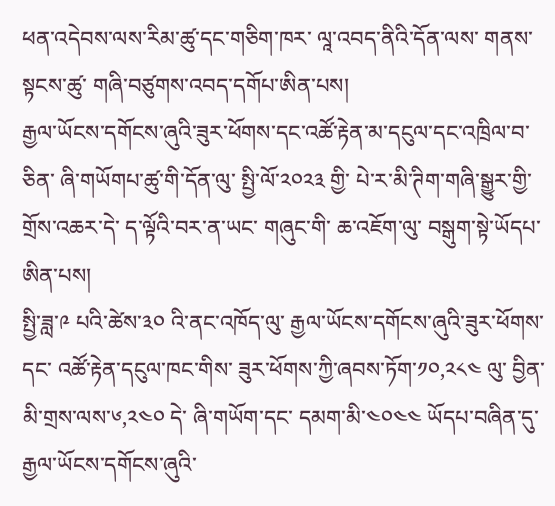ཕན་འདེབས་ལས་རིམ་ཚུ་དང་གཅིག་ཁར་ ལཱ་འབད་ནིའི་དོན་ལས་ གནས་སྟངས་ཚུ་ གཞི་བཙུགས་འབད་དགོཔ་ཨིན་པས།
རྒྱལ་ཡོངས་དགོངས་ཞུའི་ཟུར་ཕོགས་དང་འཚོ་རྟེན་མ་དངུལ་དང་འཁྲིལ་བ་ཅིན་ ཞི་གཡོགཔ་ཚུ་གི་དོན་ལུ་ སྤྱི་ལོ་༢༠༢༣ གྱི་ པེ་ར་མི་ཊིག་གཞི་སྒྱུར་གྱི་ གྲོས་འཆར་དེ་ ད་ལྟོའི་བར་ན་ཡང་ གཞུང་གི་ ཆ་འཇོག་ལུ་ བསྒུག་སྟེ་ཡོདཔ་ཨིན་པས།
སྤྱི་ཟླ་༩ པའི་ཚེས་༣༠ འི་ནང་འཁོད་ལུ་ རྒྱལ་ཡོངས་དགོངས་ཞུའི་ཟུར་ཕོགས་དང་ འཚོ་རྟེན་དངུལ་ཁང་གིས་ ཟུར་ཕོགས་ཀྱི་ཞབས་ཏོག་༡༠,༢༨༤ ལུ་ བྱིན་མི་གྲས་ལས་༦,༢༤༠ དེ་ ཞི་གཡོག་དང་ དམག་མི་༤༠༤༤ ཡོདཔ་བཞིན་དུ་ རྒྱལ་ཡོངས་དགོངས་ཞུའི་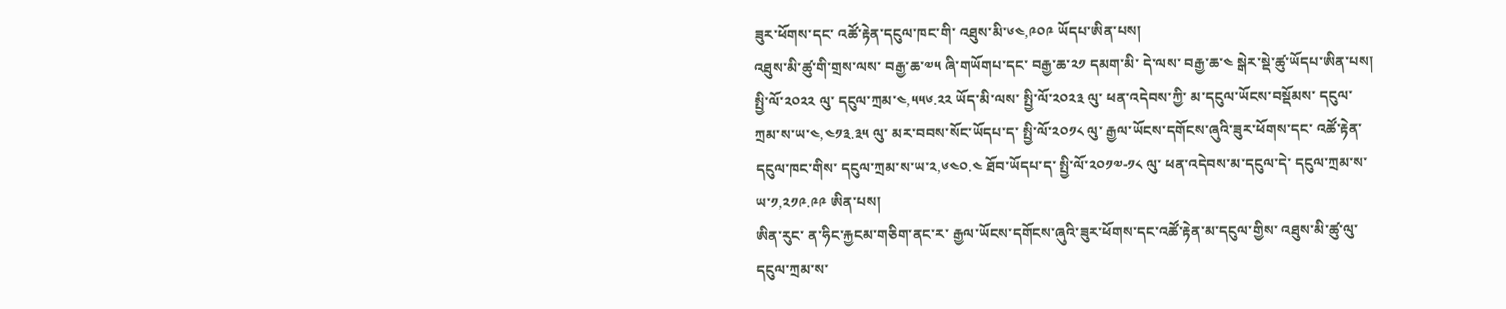ཟུར་ཕོགས་དང་ འཚོ་རྟེན་དངུལ་ཁང་གི་ འཐུས་མི་༦༤,༩༠༩ ཡོདཔ་ཨིན་པས།
འཐུས་མི་ཚུ་གི་གྲས་ལས་ བརྒྱ་ཆ་༧༥ ཞི་གཡོགཔ་དང་ བརྒྱ་ཆ་༢༡ དམག་མི་ དེ་ལས་ བརྒྱ་ཆ་༤ སྒེར་སྡེ་ཚུ་ཡོདཔ་ཨིན་པས།
སྤྱི་ལོ་༢༠༢༢ ལུ་ དངུལ་ཀྲམ་༤,༥༥༦.༢༢ ཡོད་མི་ལས་ སྤྱི་ལོ་༢༠༢༣ ལུ་ ཕན་འདེབས་ཀྱི་ མ་དངུལ་ཡོངས་བསྡོམས་ དངུལ་ཀྲམ་ས་ཡ་༤,༤༡༣.༣༥ ལུ་ མར་བབས་སོང་ཡོདཔ་ད་ སྤྱི་ལོ་༢༠༡༨ ལུ་ རྒྱལ་ཡོངས་དགོངས་ཞུའི་ཟུར་ཕོགས་དང་ འཚོ་རྟེན་དངུལ་ཁང་གིས་ དངུལ་ཀྲམ་ས་ཡ་༢,༦༤༠.༤ ཐོབ་ཡོདཔ་ད་ སྤྱི་ལོ་༢༠༡༧-༡༨ ལུ་ ཕན་འདེབས་མ་དངུལ་དེ་ དངུལ་ཀྲམ་ས་ཡ་༡,༢༡༩.༩༩ ཨིན་པས།
ཨིན་རུང་ ན་ཧིང་རྐྱངམ་གཅིག་ནང་ར་ རྒྱལ་ཡོངས་དགོངས་ཞུའི་ཟུར་ཕོགས་དང་འཚོ་རྟེན་མ་དངུལ་གྱིས་ འཐུས་མི་ཚུ་ལུ་ དངུལ་ཀྲམ་ས་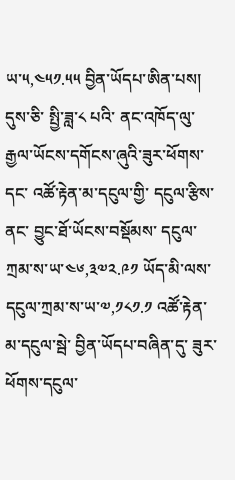ཡ་༥,༤༥༡.༥༥ བྱིན་ཡོདཔ་ཨིན་པས།
དུས་ཅི་ སྤྱི་ཟླ་༨ པའི་ ནང་འཁོད་ལུ་ རྒྱལ་ཡོངས་དགོངས་ཞུའི་ཟུར་ཕོགས་དང་ འཚོ་རྟེན་མ་དངུལ་གྱི་ དངུལ་རྩིས་ནང་ བྱུང་ཐོ་ཡོངས་བསྡོམས་ དངུལ་ཀྲམ་ས་ཡ་༤༦,༣༧༢.༩༡ ཡོད་མི་ལས་ དངུལ་ཀྲམ་ས་ཡ་༧,༡༨༡.༡ འཚོ་རྟེན་མ་དངུལ་སྦེ་ བྱིན་ཡོདཔ་བཞིན་དུ་ ཟུར་ཕོགས་དངུལ་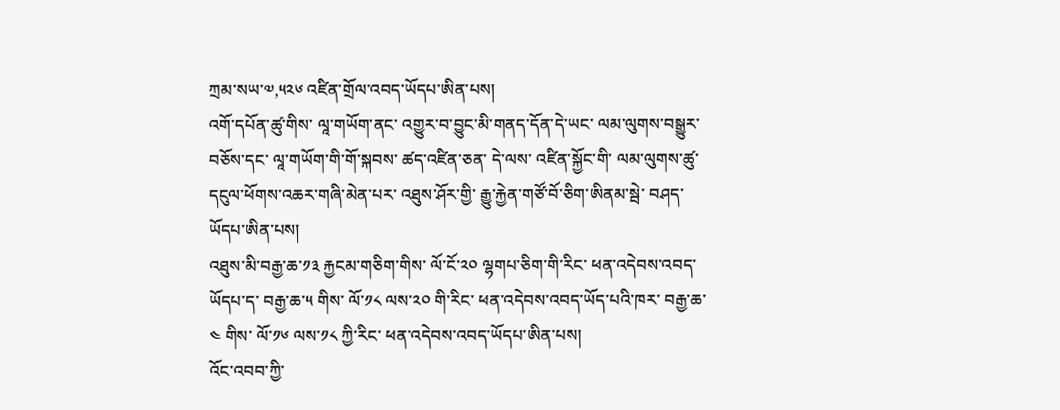ཀྲམ་སཡ་༧,༥༢༦ འཛིན་གྲོལ་འབད་ཡོདཔ་ཨིན་པས།
འགོ་དཔོན་ཚུ་གིས་ ལཱ་གཡོག་ནང་ འགྱུར་བ་བྱུང་མི་གནད་དོན་དེ་ཡང་ ལམ་ལུགས་བསྒྱུར་བཅོས་དང་ ལཱ་གཡོག་གི་གོ་སྐབས་ ཚད་འཛིན་ཅན་ དེ་ལས་ འཛིན་སྐྱོང་གི་ ལམ་ལུགས་ཚུ་ དངུལ་ཕོགས་འཆར་གཞི་མེན་པར་ འཐུས་ཤོར་གྱི་ རྒྱུ་རྐྱེན་གཙོ་བོ་ཅིག་ཨིནམ་སྦེ་ བཤད་ཡོདཔ་ཨིན་པས།
འཐུས་མི་བརྒྱ་ཆ་༡༣ རྐྱངམ་གཅིག་གིས་ ལོ་ངོ་༢༠ ལྷགཔ་ཅིག་གི་རིང་ ཕན་འདེབས་འབད་ཡོདཔ་ད་ བརྒྱ་ཆ་༥ གིས་ ལོ་༡༨ ལས་༢༠ གི་རིང་ ཕན་འདེབས་འབད་ཡོད་པའི་ཁར་ བརྒྱ་ཆ་༤ གིས་ ལོ་༡༦ ལས་༡༨ ཀྱི་རིང་ ཕན་འདེབས་འབད་ཡོདཔ་ཨིན་པས།
འོང་འབབ་ཀྱི་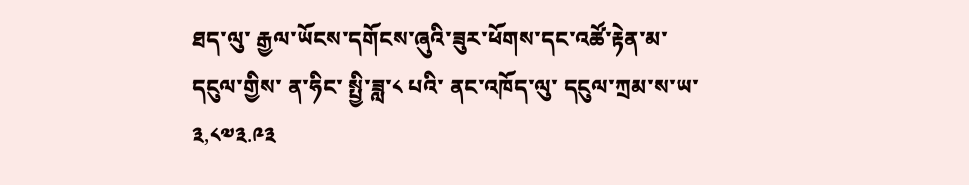ཐད་ལུ་ རྒྱལ་ཡོངས་དགོངས་ཞུའི་ཟུར་ཕོགས་དང་འཚོ་རྟེན་མ་དངུལ་གྱིས་ ན་ཧིང་ སྤྱི་ཟླ་༨ པའི་ ནང་འཁོད་ལུ་ དངུལ་ཀྲམ་ས་ཡ་༣,༨༧༣.༩༣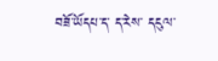བཟོ་ཡོདཔ་ད་ ད་རེས་ དངུལ་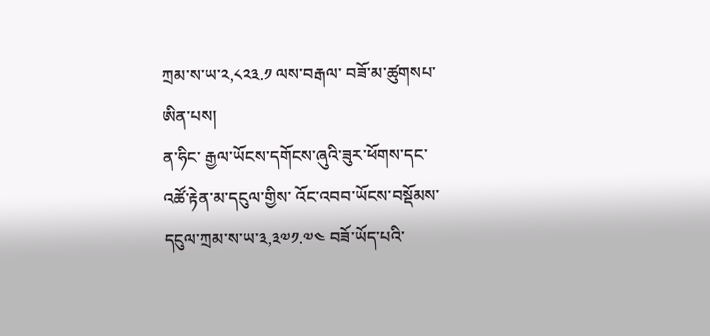ཀྲམ་ས་ཡ་༢,༨༢༣.༡ ལས་བརྒལ་ བཟོ་མ་ཚུགསཔ་ཨིན་པས།
ན་ཧིང་ རྒྱལ་ཡོངས་དགོངས་ཞུའི་ཟུར་ཕོགས་དང་འཚོ་རྟེན་མ་དངུལ་གྱིས་ འོང་འབབ་ཡོངས་བསྡོམས་ དངུལ་ཀྲམ་ས་ཡ་༣,༣༧༡.༧༤ བཟོ་ཡོད་པའི་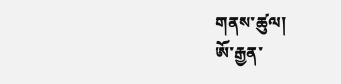གནས་ཚུལ།
ཨོ་རྒྱན་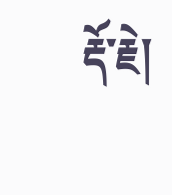རྡོ་རྗེ།